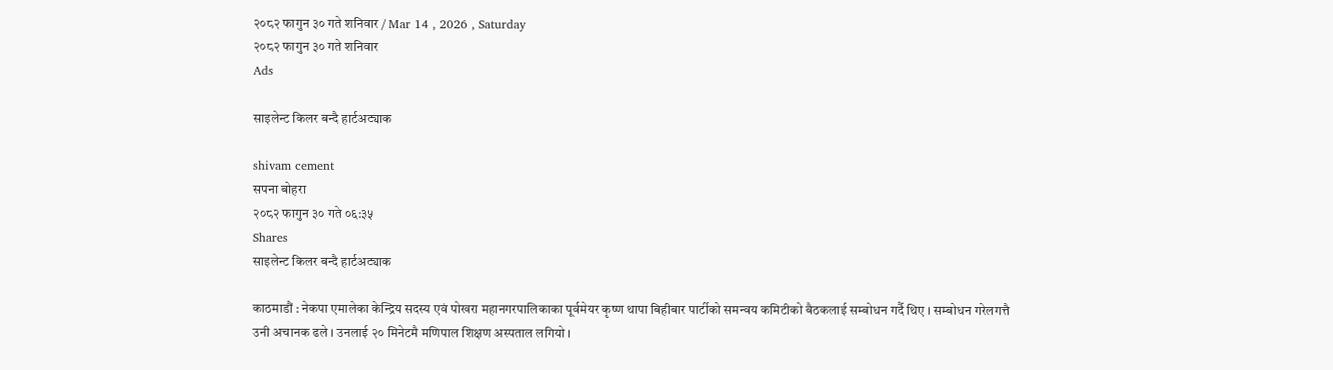२०८२ फागुन ३० गते शनिवार / Mar 14 , 2026 , Saturday
२०८२ फागुन ३० गते शनिवार
Ads

साइलेन्ट किलर बन्दै हार्टअट्याक

shivam cement
सपना बोहरा
२०८२ फागुन ३० गते ०६:३५
Shares
साइलेन्ट किलर बन्दै हार्टअट्याक

काठमाडौं : नेकपा एमालेका केन्द्रिय सदस्य एवं पोखरा महानगरपालिकाका पूर्वमेयर कृष्ण थापा बिहीबार पार्टीको समन्वय कमिटीको बैठकलाई सम्बोधन गर्दै थिए । सम्बोधन गरेलगत्तै उनी अचानक ढले । उनलाई २० मिनेटमै मणिपाल शिक्षण अस्पताल लगियो ।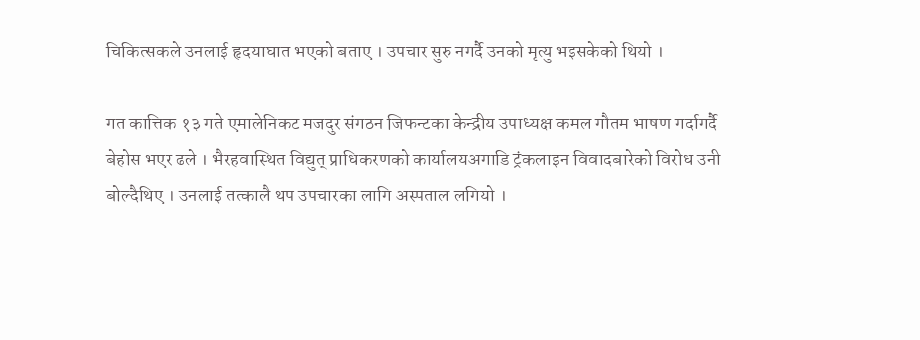चिकित्सकले उनलाई हृदयाघात भएको बताए । उपचार सुरु नगर्दै उनको मृत्यु भइसकेको थियो ।

गत कात्तिक १३ गते एमालेनिकट मजदुर संगठन जिफन्टका केन्द्रीय उपाध्यक्ष कमल गौतम भाषण गर्दागर्दै बेहोस भएर ढले । भैरहवास्थित विद्युत् प्राधिकरणको कार्यालयअगाडि ट्रंकलाइन विवादबारेको विरोध उनी बोल्दैथिए । उनलाई तत्कालै थप उपचारका लागि अस्पताल लगियो ।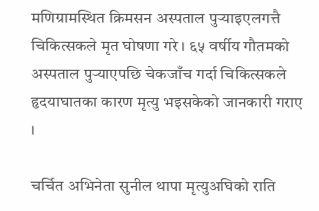मणिग्रामस्थित क्रिमसन अस्पताल पुर्‍याइएलगत्तै चिकित्सकले मृत घोषणा गरे । ६५ वर्षीय गौतमको अस्पताल पुर्‍याएपछि चेकजाँच गर्दा चिकित्सकले हृदयाघातका कारण मृत्यु भइसकेको जानकारी गराए ।

चर्चित अभिनेता सुनील थापा मृत्युअघिको राति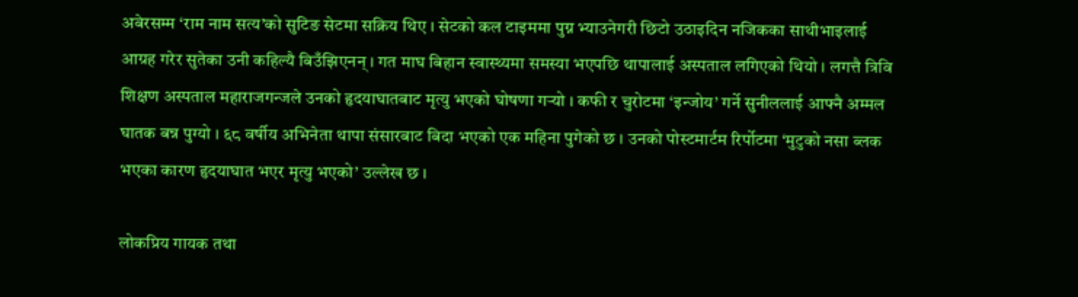अबेरसम्म ‘राम नाम सत्य’को सुटिङ सेटमा सक्रिय थिए । सेटको कल टाइममा पुग्न भ्याउनेगरी छिटो उठाइदिन नजिकका साथीभाइलाई आग्रह गरेर सुतेका उनी कहिल्यै बिउँझिएनन् । गत माघ बिहान स्वास्थ्यमा समस्या भएपछि थापालाई अस्पताल लगिएको थियो । लगत्तै त्रिवि शिक्षण अस्पताल महाराजगन्जले उनको हृदयाघातबाट मृत्यु भएको घोषणा गर्‍यो । कफी र चुरोटमा ‘इन्जोय’ गर्ने सुनीललाई आफ्नै अम्मल घातक बन्न पुग्यो । ६८ वर्षीय अभिनेता थापा संसारबाट बिदा भएको एक महिना पुगेको छ । उनको पोस्टमार्टम रिर्पोटमा ‘मुटुको नसा ब्लक भएका कारण हृदयाघात भएर मृत्यु भएको’ उल्लेख छ ।

लोकप्रिय गायक तथा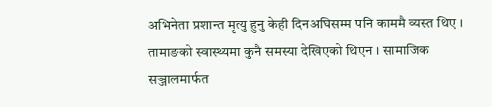अभिनेता प्रशान्त मृत्यु हुनु केही दिनअघिसम्म पनि काममै व्यस्त थिए । तामाङको स्वास्थ्यमा कुनै समस्या देखिएको थिएन । सामाजिक सञ्जालमार्फत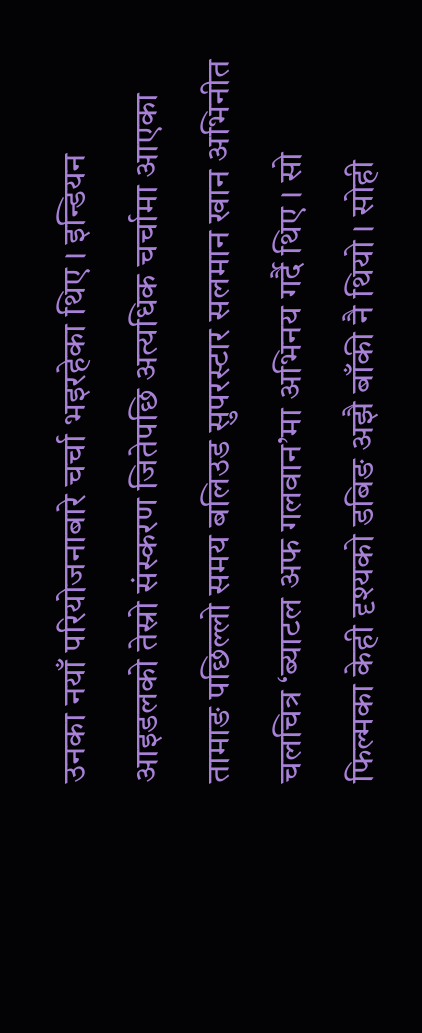उनका नयाँ परियोजनाबारे चर्चा भइरहेका थिए । इन्डियन आइडलको तेस्रो संस्करण जितेपछि अत्यधिक चर्चामा आएका तामाङ पछिल्लो समय बलिउड सुपरस्टार सलमान खान अभिनीत चलचित्र ‘ब्याटल अफ गलवान’मा अभिनय गर्दै थिए । सो फिल्मका केही दृश्यको डबिङ अझै बाँकी नै थियो । सोही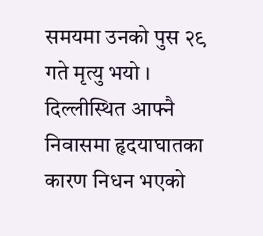समयमा उनको पुस २९ गते मृत्यु भयो । दिल्लीस्थित आफ्नै निवासमा हृदयाघातका कारण निधन भएको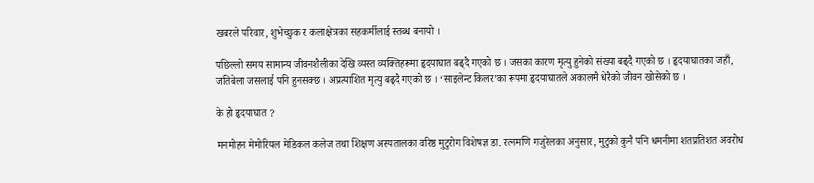खबरले परिवार, शुभेच्छुक र कलाक्षेत्रका सहकर्मीलाई स्तब्ध बनायो ।

पछिल्लो समय सामान्य जीवनशैलीका देखि व्यस्त व्यक्तिहरूमा हृदयाघात बढ्दै गएको छ । जसका कारण मृत्यु हुनेको संख्या बढ्दै गएको छ । हृदयाघातका जहाँ, जतिबेला जसलाई पनि हुनसक्छ । अप्रत्याशित मृत्यु बढ्दै गएको छ । ‘साइलेन्ट किलर’का रूपमा हृदयाघातले अकालमै धेरैको जीवन खोसेको छ ।

के हो हृदयाघात ?

मनमोहन मेमोरियल मेडिकल कलेज तथा शिक्षण अस्पतालका वरिष्ठ मुटुरोग विशेषज्ञ डा. रत्नमणि गजुरेलका अनुसार, मुटुको कुनै पनि धमनीमा शतप्रतिशत अवरोध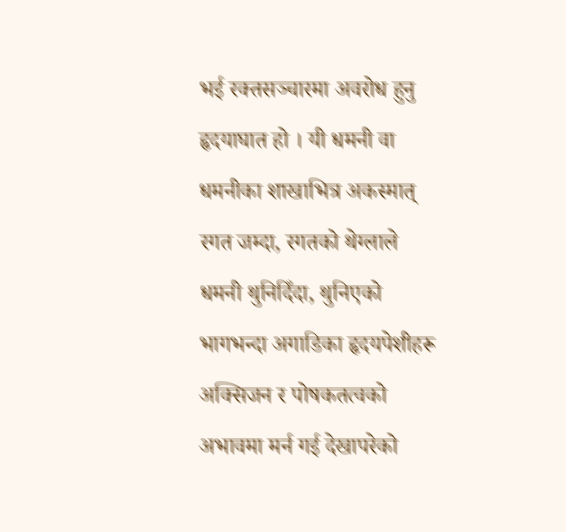भई रक्तसञ्चारमा अवरोध हुनु हृदयाघात हो । यी धमनी वा धमनीका शाखाभित्र अकस्मात् रगत जम्दा, रगतको थेग्लाले धमनी थुनिदिँदा, थुनिएको भागभन्दा अगाडिका हृदयपेशीहरू अक्सिजन र पोषकतत्वको अभावमा मर्न गई देखापरेको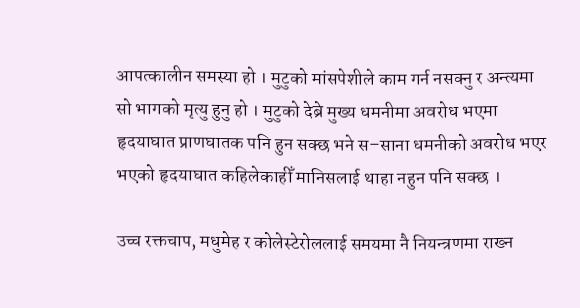आपत्कालीन समस्या हो । मुटुको मांसपेशीले काम गर्न नसक्नु र अन्त्यमा सो भागको मृत्यु हुनु हो । मुटुको देब्रे मुख्य धमनीमा अवरोध भएमा हृदयाघात प्राणघातक पनि हुन सक्छ भने स–साना धमनीको अवरोध भएर भएको हृदयाघात कहिलेकाहीँ मानिसलाई थाहा नहुन पनि सक्छ ।

उच्च रक्तचाप, मधुमेह र कोलेस्टेरोललाई समयमा नै नियन्त्रणमा राख्न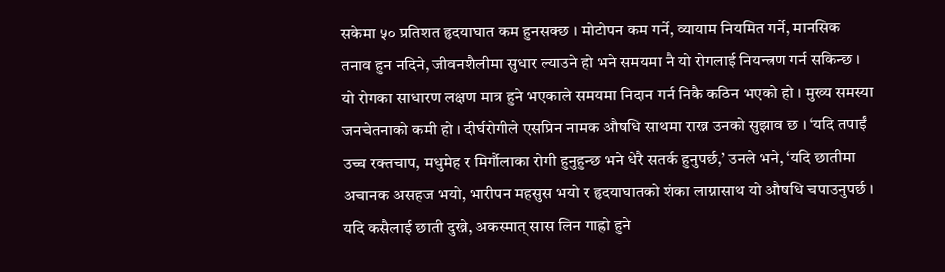सकेमा ५० प्रतिशत हृदयाघात कम हुनसक्छ । मोटोपन कम गर्ने, व्यायाम नियमित गर्ने, मानसिक तनाव हुन नदिने, जीवनशैलीमा सुधार ल्याउने हो भने समयमा नै यो रोगलाई नियन्त्रण गर्न सकिन्छ । यो रोगका साधारण लक्षण मात्र हुने भएकाले समयमा निदान गर्न निकै कठिन भएको हो । मुख्य समस्या जनचेतनाको कमी हो । दीर्घरोगीले एसप्रिन नामक औषधि साथमा राख्न उनको सुझाव छ । ‘यदि तपाईं उच्च रक्तचाप, मधुमेह र मिर्गौलाका रोगी हुनुहुन्छ भने धेरै सतर्क हुनुपर्छ,’ उनले भने, ‘यदि छातीमा अचानक असहज भयो, भारीपन महसुस भयो र हृदयाघातको शंका लाग्नासाथ यो औषधि चपाउनुपर्छ । यदि कसैलाई छाती दुख्ने, अकस्मात् सास लिन गाह्रो हुने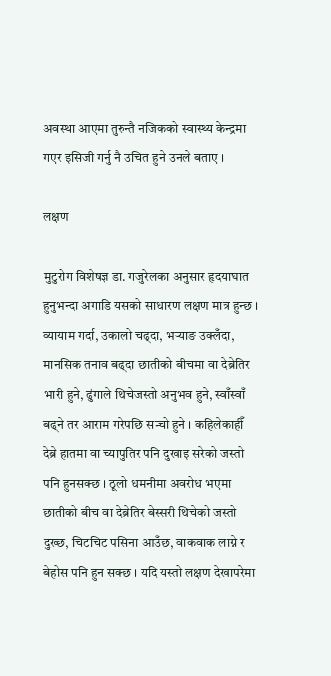अवस्था आएमा तुरुन्तै नजिकको स्वास्थ्य केन्द्रमा गएर इसिजी गर्नु नै उचित हुने उनले बताए ।

लक्षण

मुटुरोग विशेषज्ञ डा. गजुरेलका अनुसार हृदयाघात हुनुभन्दा अगाडि यसको साधारण लक्षण मात्र हुन्छ । व्यायाम गर्दा, उकालो चढ्दा, भर्‍याङ उक्लँदा, मानसिक तनाव बढ्दा छातीको बीचमा वा देब्रेतिर भारी हुने, ढुंगाले थिचेजस्तो अनुभव हुने, स्वाँस्वाँ बढ्ने तर आराम गरेपछि सन्चो हुने । कहिलेकाहीँ देब्रे हातमा वा च्यापुतिर पनि दुखाइ सरेको जस्तो पनि हुनसक्छ । ठूलो धमनीमा अवरोध भएमा छातीको बीच वा देब्रेतिर बेस्सरी थिचेको जस्तो दुख्छ, चिटचिट पसिना आउँछ, वाकवाक लाग्ने र बेहोस पनि हुन सक्छ । यदि यस्तो लक्षण देखापरेमा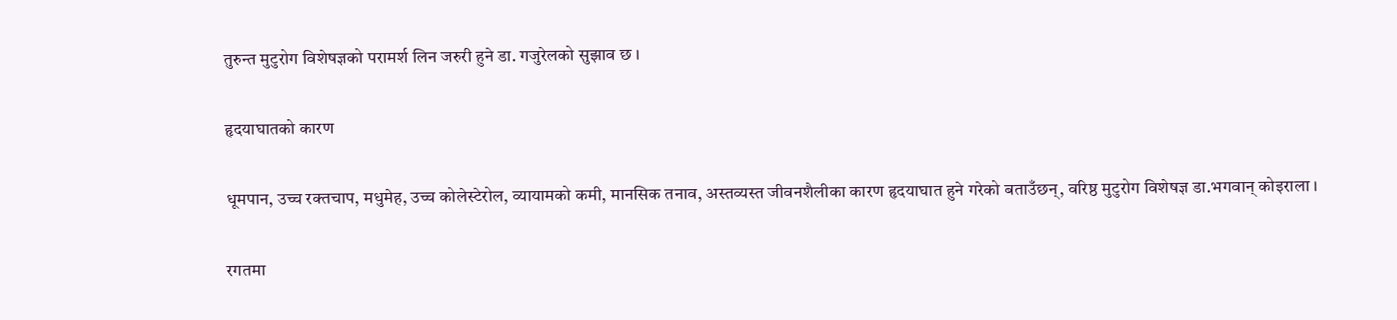तुरुन्त मुटुरोग विशेषज्ञको परामर्श लिन जरुरी हुने डा. गजुरेलको सुझाव छ ।

हृदयाघातको कारण

धूमपान, उच्च रक्तचाप, मधुमेह, उच्च कोलेस्टेरोल, व्यायामको कमी, मानसिक तनाव, अस्तव्यस्त जीवनशैलीका कारण हृदयाघात हुने गरेको बताउँछन्, वरिष्ठ मुटुरोग विशेषज्ञ डा.भगवान् कोइराला ।

रगतमा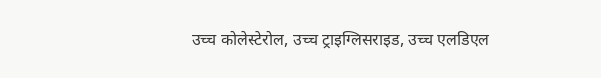उच्च कोलेस्टेरोल, उच्च ट्राइग्लिसराइड, उच्च एलडिएल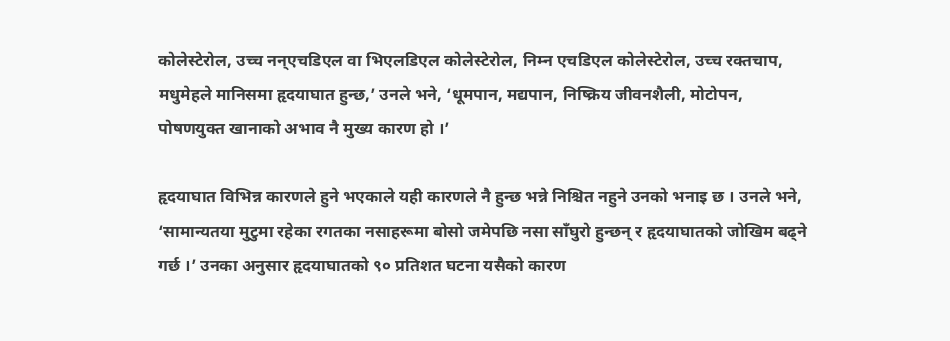कोलेस्टेरोल, उच्च नन्एचडिएल वा भिएलडिएल कोलेस्टेरोल, निम्न एचडिएल कोलेस्टेरोल, उच्च रक्तचाप, मधुमेहले मानिसमा हृदयाघात हुन्छ,’ उनले भने, ‘धूमपान, मद्यपान, निष्क्रिय जीवनशैली, मोटोपन, पोषणयुक्त खानाको अभाव नै मुख्य कारण हो ।’

हृदयाघात विभिन्न कारणले हुने भएकाले यही कारणले नै हुन्छ भन्ने निश्चित नहुने उनको भनाइ छ । उनले भने, ‘सामान्यतया मुटुमा रहेका रगतका नसाहरूमा बोसो जमेपछि नसा साँघुरो हुन्छन् र हृदयाघातको जोखिम बढ्ने गर्छ ।’ उनका अनुसार हृदयाघातको ९० प्रतिशत घटना यसैको कारण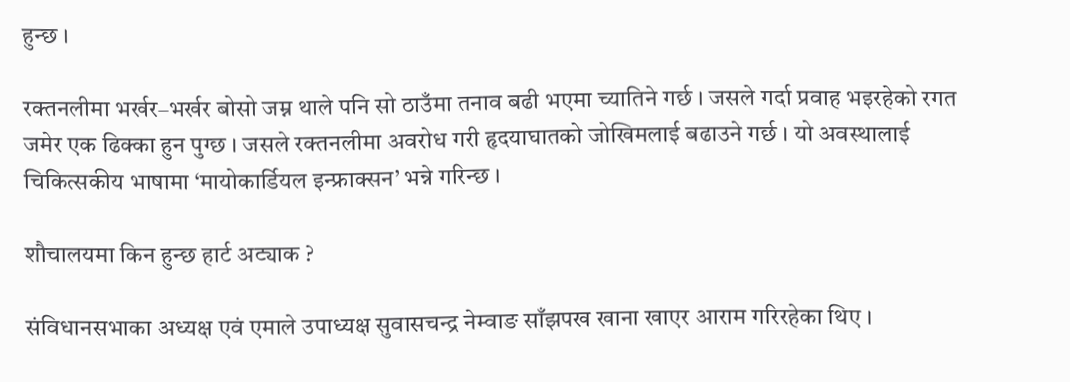हुन्छ ।

रक्तनलीमा भर्खर–भर्खर बोसो जम्न थाले पनि सो ठाउँमा तनाव बढी भएमा च्यातिने गर्छ । जसले गर्दा प्रवाह भइरहेको रगत जमेर एक ढिक्का हुन पुग्छ । जसले रक्तनलीमा अवरोध गरी हृदयाघातको जोखिमलाई बढाउने गर्छ । यो अवस्थालाई चिकित्सकीय भाषामा ‘मायोकार्डियल इन्फ्राक्सन’ भन्ने गरिन्छ ।

शौचालयमा किन हुन्छ हार्ट अट्याक ?

संविधानसभाका अध्यक्ष एवं एमाले उपाध्यक्ष सुवासचन्द्र नेम्वाङ साँझपख खाना खाएर आराम गरिरहेका थिए ।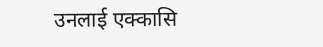उनलाई एक्कासि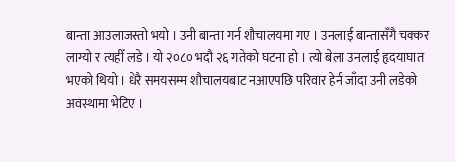बान्ता आउलाजस्तो भयो । उनी बान्ता गर्न शौचालयमा गए । उनलाई बान्तासँगै चक्कर लाग्यो र त्यहीँ लडे । यो २०८० भदौ २६ गतेको घटना हो । त्यो बेला उनलाई हृदयाघात भएको थियो । धेरै समयसम्म शौचालयबाट नआएपछि परिवार हेर्न जाँदा उनी लडेको अवस्थामा भेटिए ।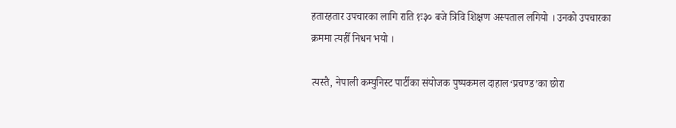हतारहतार उपचारका लागि राति १ः३० बजे त्रिवि शिक्षण अस्पताल लगियो । उनको उपचारका क्रममा त्यहीँ निधन भयो ।

त्यस्तै, नेपाली कम्युनिस्ट पार्टीका संयोजक पुष्पकमल दाहाल‘प्रचण्ड’का छोरा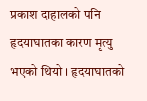प्रकाश दाहालको पनि हृदयाघातका कारण मृत्यु भएको थियो । हृदयाघातको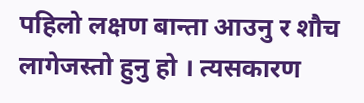पहिलो लक्षण बान्ता आउनु र शौच लागेजस्तो हुनु हो । त्यसकारण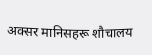अक्सर मानिसहरू शौचालय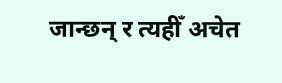जान्छन् र त्यहीँ अचेत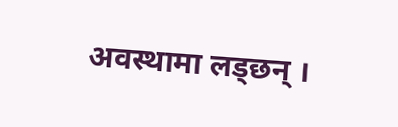अवस्थामा लड्छन् ।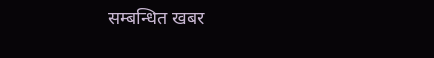सम्बन्धित खबर